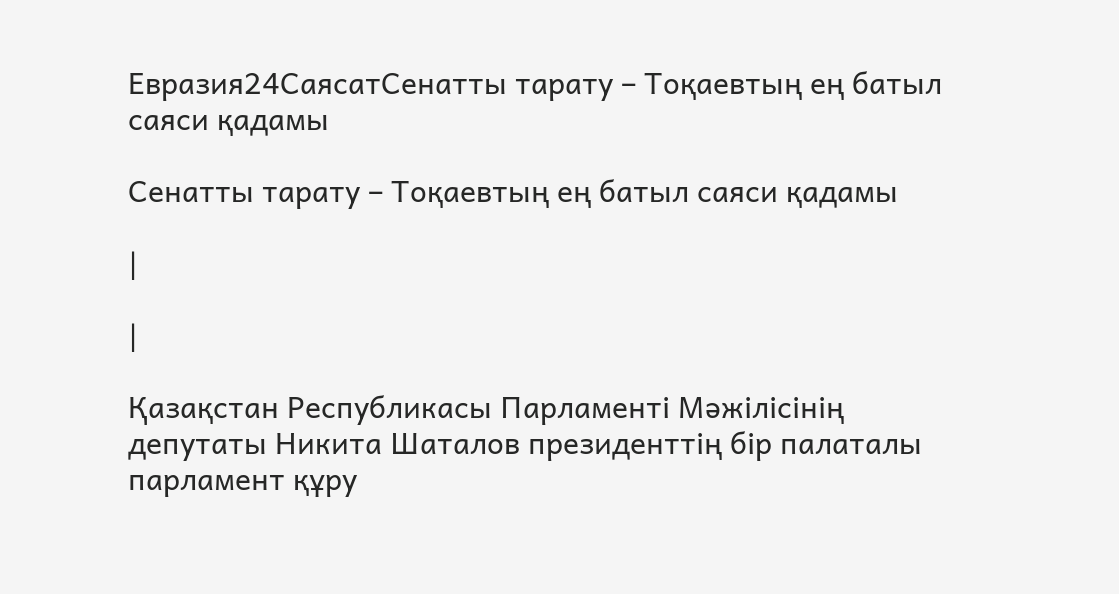Евразия24СаясатСенатты тарату – Тоқаевтың ең батыл саяси қадамы

Сенатты тарату – Тоқаевтың ең батыл саяси қадамы

|

|

Қазақстан Республикасы Парламенті Мәжілісінің депутаты Никита Шаталов президенттің бір палаталы парламент құру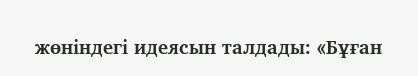жөніндегі идеясын талдады: «Бұған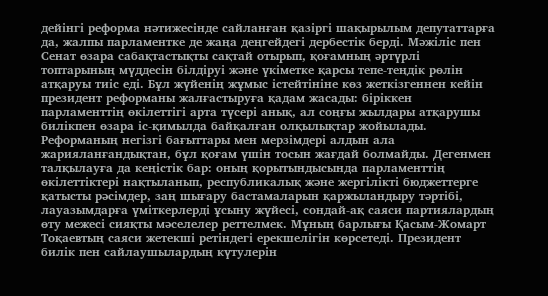дейінгі реформа нәтижесінде сайланған қазіргі шақырылым депутаттарға да, жалпы парламентке де жаңа деңгейдегі дербестік берді. Мәжіліс пен Сенат өзара сабақтастықты сақтай отырып, қоғамның әртүрлі топтарының мүддесін білдіруі және үкіметке қарсы тепе-теңдік рөлін атқаруы тиіс еді. Бұл жүйенің жұмыс істейтініне көз жеткізгеннен кейін президент реформаны жалғастыруға қадам жасады: біріккен парламенттің өкілеттігі арта түсері анық, ал соңғы жылдары атқарушы билікпен өзара іс-қимылда байқалған олқылықтар жойылады. Реформаның негізгі бағыттары мен мерзімдері алдын ала жарияланғандықтан, бұл қоғам үшін тосын жағдай болмайды. Дегенмен талқылауға да кеңістік бар: оның қорытындысында парламенттің өкілеттіктері нақтыланып, республикалық және жергілікті бюджеттерге қатысты рәсімдер, заң шығару бастамаларын қаржыландыру тәртібі, лауазымдарға үміткерлерді ұсыну жүйесі, сондай-ақ саяси партиялардың өту межесі сияқты мәселелер реттелмек. Мұның барлығы Қасым-Жомарт Тоқаевтың саяси жетекші ретіндегі ерекшелігін көрсетеді. Президент билік пен сайлаушылардың күтулерін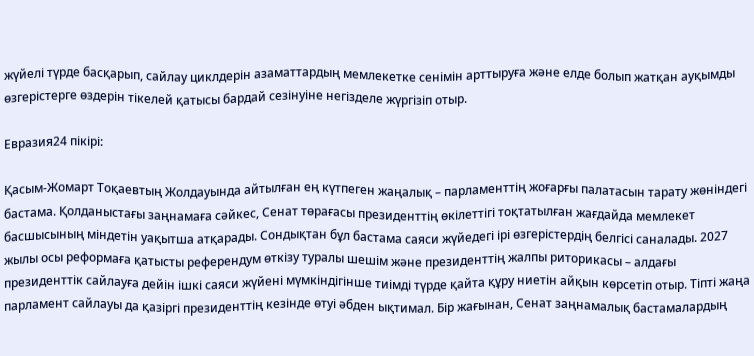жүйелі түрде басқарып, сайлау циклдерін азаматтардың мемлекетке сенімін арттыруға және елде болып жатқан ауқымды өзгерістерге өздерін тікелей қатысы бардай сезінуіне негізделе жүргізіп отыр.

Евразия24 пікірі:

Қасым-Жомарт Тоқаевтың Жолдауында айтылған ең күтпеген жаңалық – парламенттің жоғарғы палатасын тарату жөніндегі бастама. Қолданыстағы заңнамаға сәйкес, Сенат төрағасы президенттің өкілеттігі тоқтатылған жағдайда мемлекет басшысының міндетін уақытша атқарады. Сондықтан бұл бастама саяси жүйедегі ірі өзгерістердің белгісі саналады. 2027 жылы осы реформаға қатысты референдум өткізу туралы шешім және президенттің жалпы риторикасы – алдағы президенттік сайлауға дейін ішкі саяси жүйені мүмкіндігінше тиімді түрде қайта құру ниетін айқын көрсетіп отыр. Тіпті жаңа парламент сайлауы да қазіргі президенттің кезінде өтуі әбден ықтимал. Бір жағынан, Сенат заңнамалық бастамалардың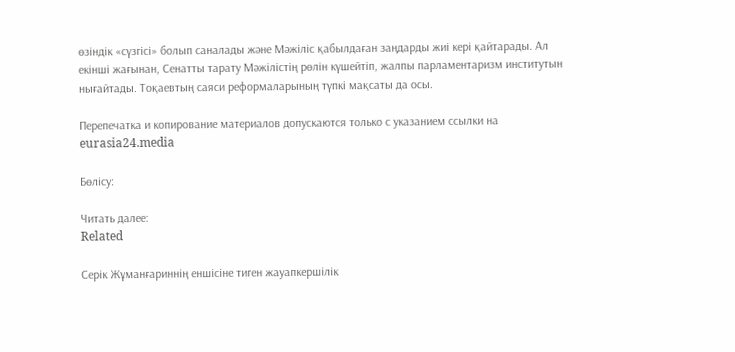өзіндік «сүзгісі» болып саналады және Мәжіліс қабылдаған заңдарды жиі кері қайтарады. Ал екінші жағынан, Сенатты тарату Мәжілістің рөлін күшейтіп, жалпы парламентаризм институтын нығайтады. Тоқаевтың саяси реформаларының түпкі мақсаты да осы.

Перепечатка и копирование материалов допускаются только с указанием ссылки на eurasia24.media

Бөлісу:

Читать далее:
Related

Серік Жұманғариннің еншісіне тиген жауапкершілік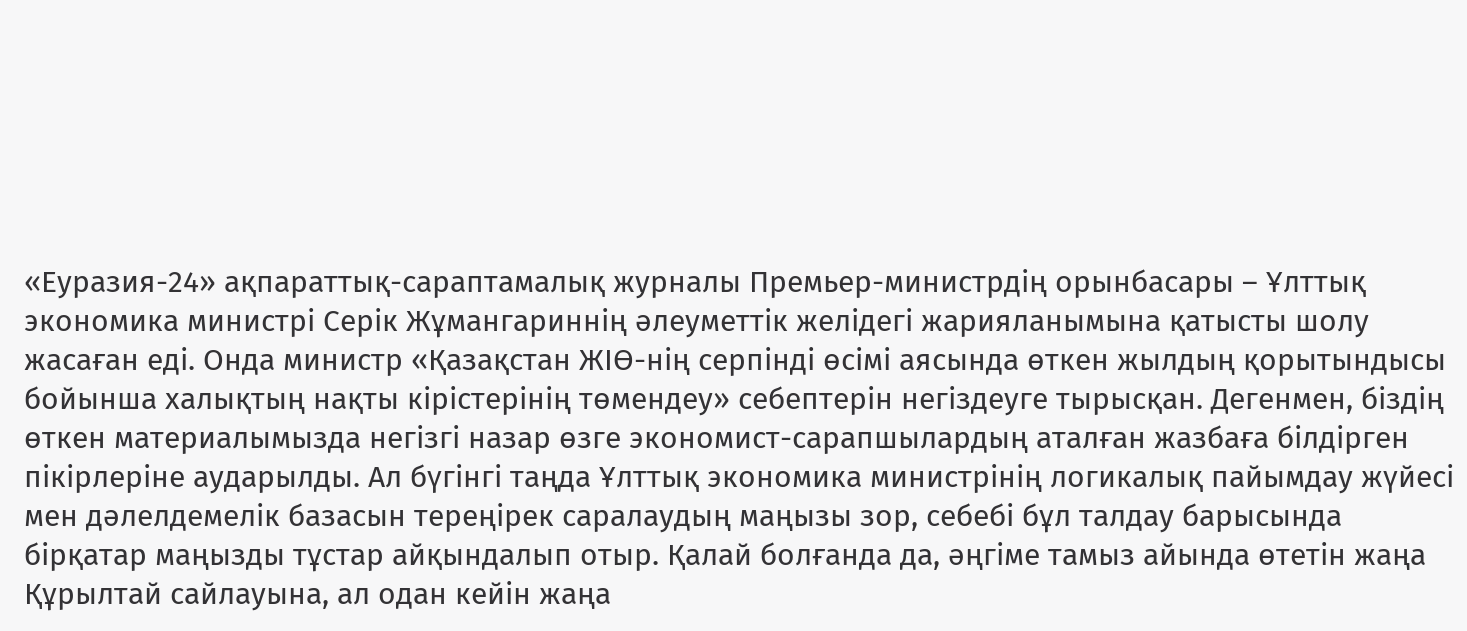«Еуразия-24» ақпараттық-сараптамалық журналы Премьер-министрдің орынбасары – Ұлттық экономика министрі Серік Жұмангариннің әлеуметтік желідегі жарияланымына қатысты шолу жасаған еді. Онда министр «Қазақстан ЖІӨ-нің серпінді өсімі аясында өткен жылдың қорытындысы бойынша халықтың нақты кірістерінің төмендеу» себептерін негіздеуге тырысқан. Дегенмен, біздің өткен материалымызда негізгі назар өзге экономист-сарапшылардың аталған жазбаға білдірген пікірлеріне аударылды. Ал бүгінгі таңда Ұлттық экономика министрінің логикалық пайымдау жүйесі мен дәлелдемелік базасын тереңірек саралаудың маңызы зор, себебі бұл талдау барысында бірқатар маңызды тұстар айқындалып отыр. Қалай болғанда да, әңгіме тамыз айында өтетін жаңа Құрылтай сайлауына, ал одан кейін жаңа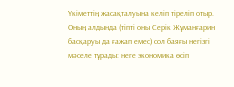Үкіметтің жасақталуына келіп тіреліп отыр. Оның алдында (тіпті оны Серік Жұманғарин басқаруы да ғажап емес) сол баяғы негізгі мәселе тұрады: неге экономика өсіп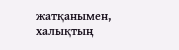жатқанымен, халықтың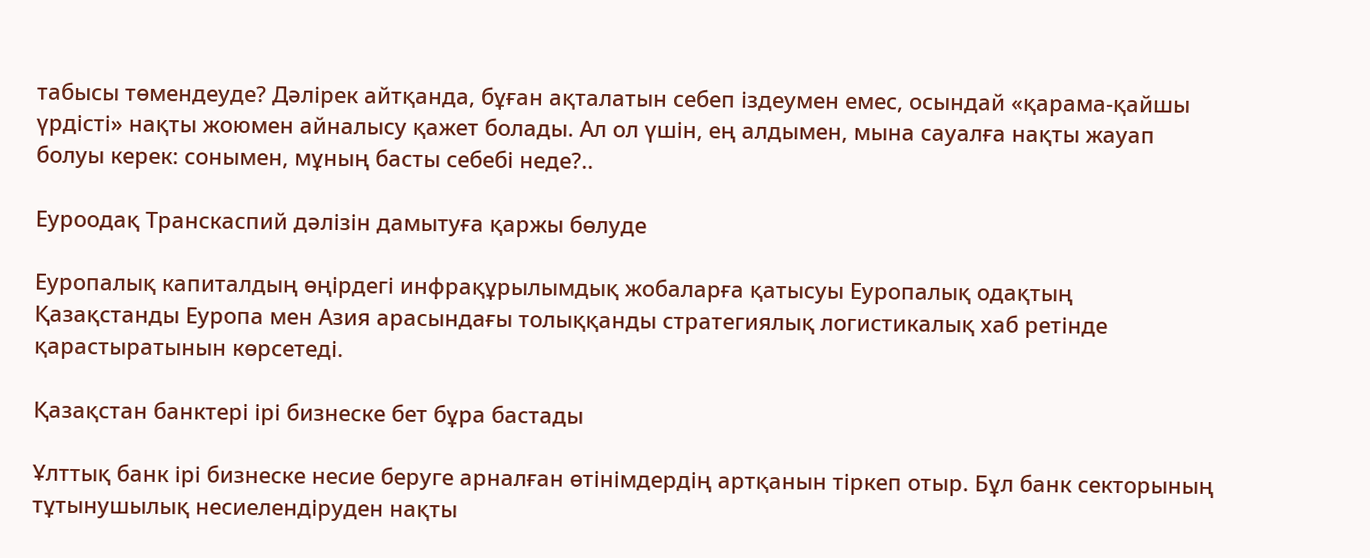табысы төмендеуде? Дәлірек айтқанда, бұған ақталатын себеп іздеумен емес, осындай «қарама-қайшы үрдісті» нақты жоюмен айналысу қажет болады. Ал ол үшін, ең алдымен, мына сауалға нақты жауап болуы керек: сонымен, мұның басты себебі неде?..

Еуроодақ Транскаспий дәлізін дамытуға қаржы бөлуде

Еуропалық капиталдың өңірдегі инфрақұрылымдық жобаларға қатысуы Еуропалық одақтың Қазақстанды Еуропа мен Азия арасындағы толыққанды стратегиялық логистикалық хаб ретінде қарастыратынын көрсетеді.

Қазақстан банктері ірі бизнеске бет бұра бастады

Ұлттық банк ірі бизнеске несие беруге арналған өтінімдердің артқанын тіркеп отыр. Бұл банк секторының тұтынушылық несиелендіруден нақты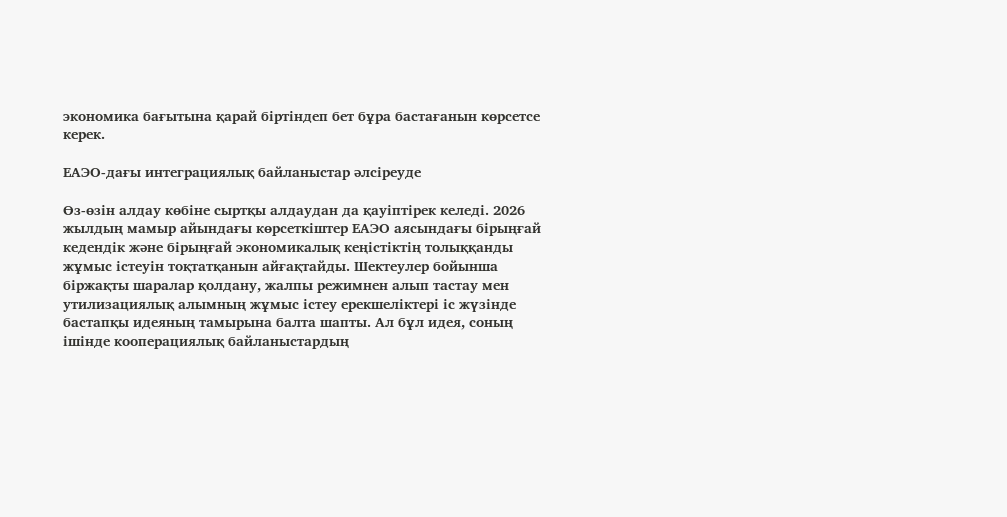экономика бағытына қарай біртіндеп бет бұра бастағанын көрсетсе керек.

ЕАЭО-дағы интеграциялық байланыстар әлсіреуде

Өз-өзін алдау көбіне сыртқы алдаудан да қауіптірек келеді. 2026 жылдың мамыр айындағы көрсеткіштер ЕАЭО аясындағы бірыңғай кедендік және бірыңғай экономикалық кеңістіктің толыққанды жұмыс істеуін тоқтатқанын айғақтайды. Шектеулер бойынша біржақты шаралар қолдану, жалпы режимнен алып тастау мен утилизациялық алымның жұмыс істеу ерекшеліктері іс жүзінде бастапқы идеяның тамырына балта шапты. Ал бұл идея, соның ішінде кооперациялық байланыстардың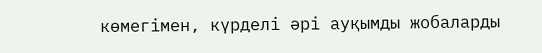көмегімен, күрделі әрі ауқымды жобаларды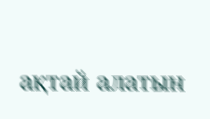ақтай алатын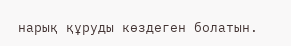нарық құруды көздеген болатын.